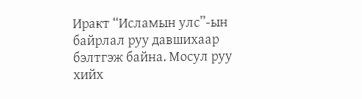Иракт “Исламын улс”-ын байрлал руу давшихаар бэлтгэж байна. Мосул руу хийх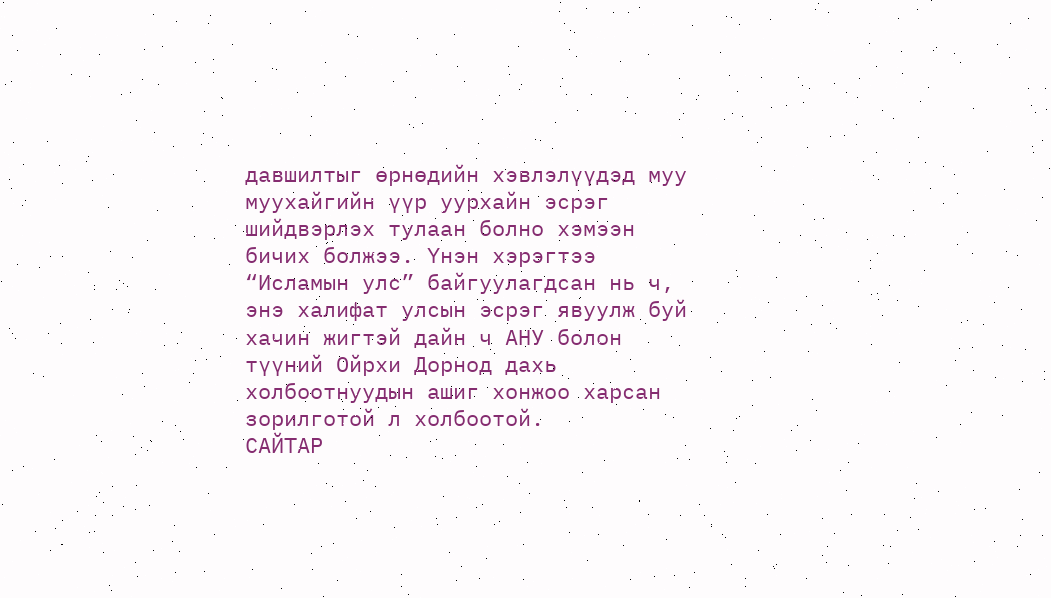давшилтыг өрнөдийн хэвлэлүүдэд муу муухайгийн үүр уурхайн эсрэг шийдвэрлэх тулаан болно хэмээн бичих болжээ. Үнэн хэрэгтээ “Исламын улс” байгуулагдсан нь ч, энэ халифат улсын эсрэг явуулж буй хачин жигтэй дайн ч АНУ болон түүний Ойрхи Дорнод дахь холбоотнуудын ашиг хонжоо харсан зорилготой л холбоотой.
САЙТАР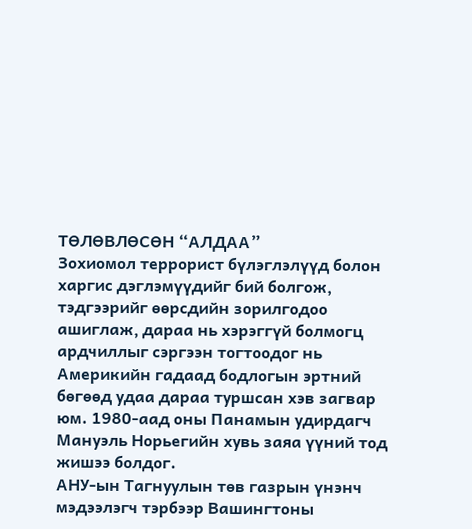ТӨЛӨВЛӨСӨН “АЛДАА”
Зохиомол террорист бүлэглэлүүд болон харгис дэглэмүүдийг бий болгож, тэдгээрийг өөрсдийн зорилгодоо ашиглаж, дараа нь хэрэггүй болмогц ардчиллыг сэргээн тогтоодог нь Америкийн гадаад бодлогын эртний бөгөөд удаа дараа туршсан хэв загвар юм. 1980-аад оны Панамын удирдагч Мануэль Норьегийн хувь заяа үүний тод жишээ болдог.
АНУ-ын Тагнуулын төв газрын үнэнч мэдээлэгч тэрбээр Вашингтоны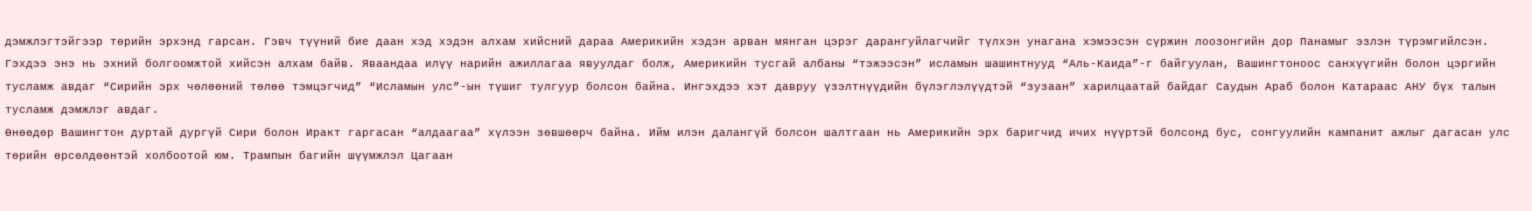дэмжлэгтэйгээр төрийн эрхэнд гарсан. Гэвч түүний бие даан хэд хэдэн алхам хийсний дараа Америкийн хэдэн арван мянган цэрэг дарангуйлагчийг түлхэн унагана хэмээсэн сүржин лоозонгийн дор Панамыг эзлэн түрэмгийлсэн.
Гэхдээ энэ нь эхний болгоомжтой хийсэн алхам байв. Яваандаа илүү нарийн ажиллагаа явуулдаг болж, Америкийн тусгай албаны “тэжээсэн” исламын шашинтнууд “Аль-Каида”-г байгуулан, Вашингтоноос санхүүгийн болон цэргийн тусламж авдаг “Сирийн эрх чөлөөний төлөө тэмцэгчид” “Исламын улс”-ын түшиг тулгуур болсон байна. Ингэхдээ хэт давруу үзэлтнүүдийн бүлэглэлүүдтэй “зузаан” харилцаатай байдаг Саудын Араб болон Катараас АНУ бүх талын тусламж дэмжлэг авдаг.
Өнөөдөр Вашингтон дуртай дургүй Сири болон Иракт гаргасан “алдаагаа” хүлээн зөвшөөрч байна. Ийм илэн далангүй болсон шалтгаан нь Америкийн эрх баригчид ичих нүүртэй болсонд бус, сонгуулийн кампанит ажлыг дагасан улс төрийн өрсөлдөөнтэй холбоотой юм. Трампын багийн шүүмжлэл Цагаан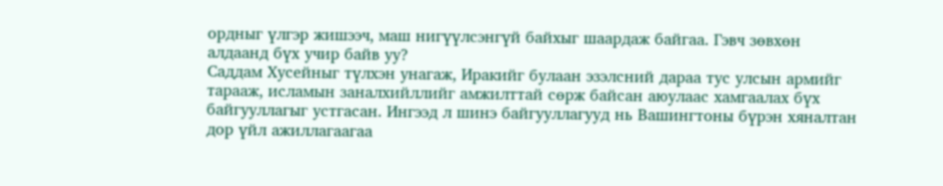ордныг үлгэр жишээч, маш нигүүлсэнгүй байхыг шаардаж байгаа. Гэвч зөвхөн алдаанд бүх учир байв уу?
Саддам Хусейныг түлхэн унагаж, Иракийг булаан эзэлсний дараа тус улсын армийг тарааж, исламын заналхийллийг амжилттай сөрж байсан аюулаас хамгаалах бүх байгууллагыг устгасан. Ингээд л шинэ байгууллагууд нь Вашингтоны бүрэн хяналтан дор үйл ажиллагаагаа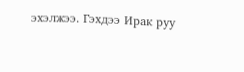эхэлжээ. Гэхдээ Ирак руу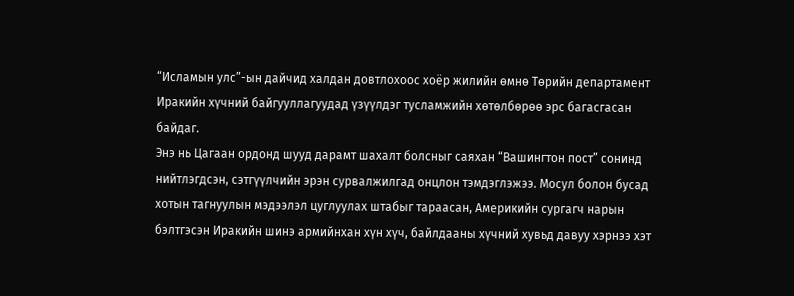“Исламын улс”-ын дайчид халдан довтлохоос хоёр жилийн өмнө Төрийн департамент Иракийн хүчний байгууллагуудад үзүүлдэг тусламжийн хөтөлбөрөө эрс багасгасан байдаг.
Энэ нь Цагаан ордонд шууд дарамт шахалт болсныг саяхан “Вашингтон пост” сонинд нийтлэгдсэн, сэтгүүлчийн эрэн сурвалжилгад онцлон тэмдэглэжээ. Мосул болон бусад хотын тагнуулын мэдээлэл цуглуулах штабыг тараасан, Америкийн сургагч нарын бэлтгэсэн Иракийн шинэ армийнхан хүн хүч, байлдааны хүчний хувьд давуу хэрнээ хэт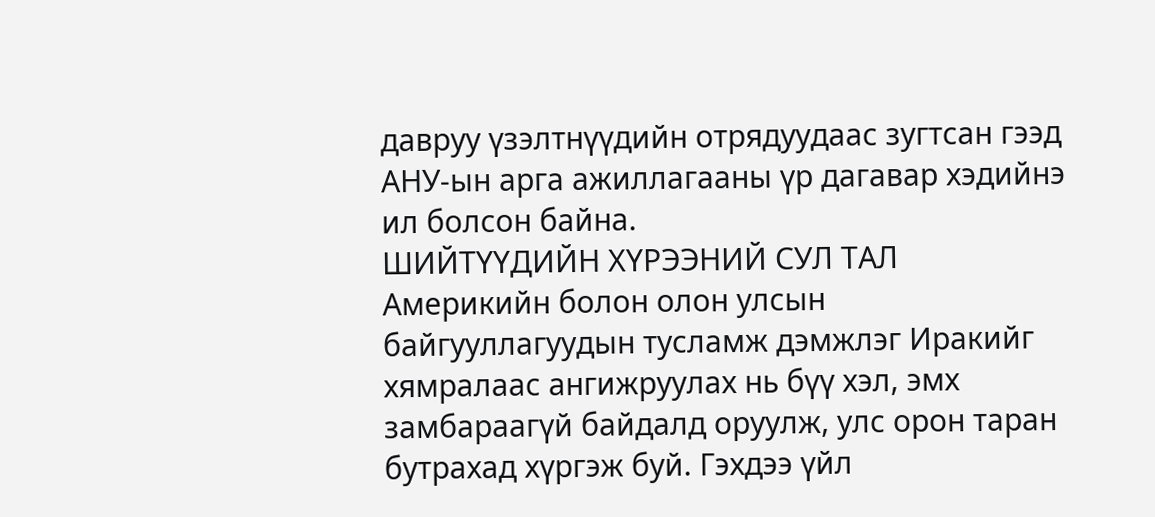давруу үзэлтнүүдийн отрядуудаас зугтсан гээд АНУ-ын арга ажиллагааны үр дагавар хэдийнэ ил болсон байна.
ШИЙТҮҮДИЙН ХҮРЭЭНИЙ СУЛ ТАЛ
Америкийн болон олон улсын байгууллагуудын тусламж дэмжлэг Иракийг хямралаас ангижруулах нь бүү хэл, эмх замбараагүй байдалд оруулж, улс орон таран бутрахад хүргэж буй. Гэхдээ үйл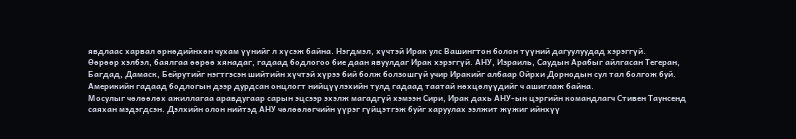явдлаас харвал өрнөдийнхөн чухам үүнийг л хүсэж байна. Нэгдмэл, хүчтэй Ирак улс Вашингтон болон түүний дагуулуудад хэрэггүй.
Өөрөөр хэлбэл, баялгаа өөрөө хянадаг, гадаад бодлогоо бие даан явуулдаг Ирак хэрэггүй. АНУ, Израиль, Саудын Арабыг айлгасан Тегеран, Багдад, Дамаск, Бейрутийг нэгтгэсэн шийтийн хүчтэй хүрээ бий болж болзошгүй учир Иракийг албаар Ойрхи Дорнодын сул тал болгож буй. Америкийн гадаад бодлогын дээр дурдсан онцлогт нийцүүлэхийн тулд гадаад таатай нөхцөлүүдийг ч ашиглаж байна.
Мосулыг чөлөөлөх ажиллагаа аравдугаар сарын эцсээр эхэлж магадгүй хэмээн Сири, Ирак дахь АНУ-ын цэргийн командлагч Стивен Таунсенд саяхан мэдэгдсэн. Дэлхийн олон нийтэд АНУ чөлөөлөгчийн үүрэг гүйцэтгэж буйг харуулах ээлжит жүжиг ийнхүү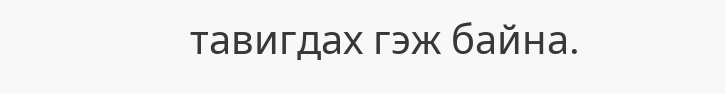тавигдах гэж байна.